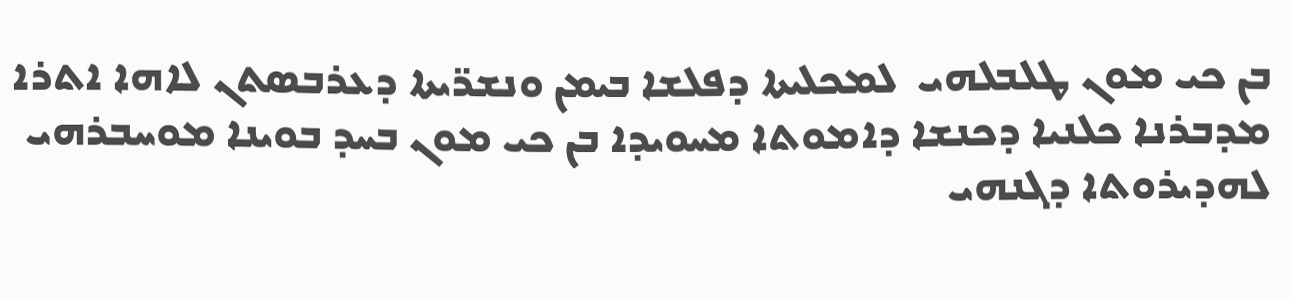ܒܢ ܟܝ ܡܘܢ ܛܠܒܠܗܝ  ܠܡܟܠܝܬܐ ܕܦܠܫܐ ܒܝܡܢ ܘܢܫܪ̈ܝܬܐ ܕܥܪܒܣܬܢ ܠܐܗܐ ܐܬܪܐ ܡܕܒܪܢܐ ܟܠܢܝܐ ܕܟܢܫܐ ܕܐܡܘܬܐ ܡܚܘܝܕܐ ܒܢ ܟܝ ܡܘܢ ܒܚܕ ܒܘܝܢܐ ܡܘܚܒܪܗܝ ܠܗܕܝܪܘܬܐ ܕܓܢܗܝ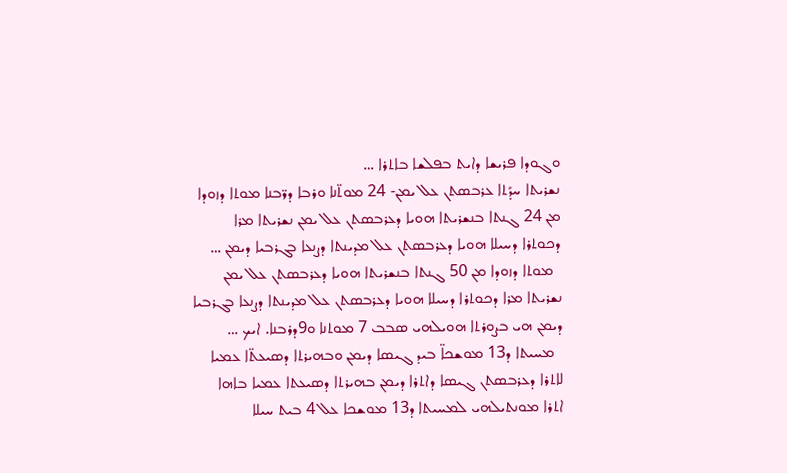ܘܓܘܕܐ ܦܪܝܫܐ ܕܐܝܬ ܒܦܠܫܐ ܒܐܬܪܐ …
ܢܫܪܝܬܐ ܚܕܰܬܐ ܥܪܒܣܬܢ ܥܠ ܝܡܢ- 24 ܡܘܬ̈ܢܐ ܘܪܒܐ ܕܪ̈ܒܢܐ ܡܘܬܐ ܕܙܘܕܐ ܡܢ 24 ܓܢܬܐ ܒܢܫܪܝܬܐ ܗܘܝܐ ܕܥܪܒܣܬܢ ܥܠ ܝܡܢ ܢܫܪܝܬܐ ܡܪܐ ܕܟܘܬܪܐ ܕܚܝܠܐ ܗܘܝܐ ܕܥܪܒܣܬܢ ܥܠ ܡܕܝܢܬܐ ܕܨܢܥܐ ܒܓܪܒܝܐ ܕܝܡܢ …
  ܡܘܬܐ ܕܙܘܕܐ ܡܢ 50 ܓܢܬܐ ܒܢܫܪܝܬܐ ܗܘܝܐ ܕܥܪܒܣܬܢ ܥܠ ܝܡܢ ܢܫܪܝܬܐ ܡܪܐ ܕܟܘܬܪܐ ܕܚܝܠܐ ܗܘܝܐ ܕܥܪܒܣܬܢ ܥܠ ܡܕܝܢܬܐ ܕܨܢܥܐ ܒܓܪܒܝܐ ܕܝܡܢ ܗܝ ܒܨܘܪܬܐ ܗܘܝܠܗܝ ܣܒܒ 7 ܡܘܬܢܐ ܘ9ܕܪܒܢܐ. ܐܝܟ …
  ܡܚܝܬܐ ܕ13 ܡܘܫܟܐ̈ ܒܝܕ ܓܝܣܐ ܕܝܡܢ ܘܒܗܝܪܬܐ ܕܣܝܥܬ̈ܐ ܥܡܝܐ ܠܐܬܪܐ ܕܥܪܒܣܬܢ ܓܝܣܐ ܕܐܬܪܐ ܕܝܡܢ ܒܗܝܪܬܐ ܕܣܝܥܬܐ ܥܡܝܐ ܒܐܗܐ ܐܬܪܐ ܡܘܢܬܝܠܗܝ ܠܡܚܝܬܐ ܕ13 ܡܘܫܟܐ ܥܠ 4 ܒܝܬ ܚܝܠܐ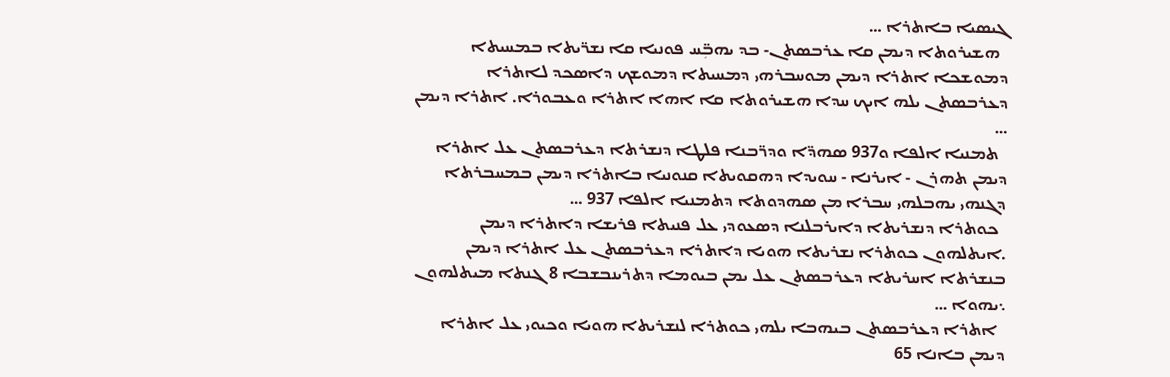ܓܝܣܝܐ ܒܐܬܪܐ …
  ܗܫܝܪܘܬܐ ܕܝܡܢ ܩܐ ܥܪܒܣܬܢ- ܒܕ ܝܗܒܼ̈ܚ ܦܘܢܝܐ ܩܐ ܢܫܪ̈ܝܬܐ ܒܡܚܝܬܐ ܕܡܘܫܟܐ ܐܬܪܐ ܕܝܡܢ ܡܘܚܒܪܗܝ ܕܡܚܝܬܐ ܕܡܘܫܟ ܕܐܣܟܕ ܠܐܬܪܐ ܕܥܪܒܣܬܢ ܝܠܗ ܐܝܟ ܚܕܐ ܗܫܝܪܘܬܐ ܩܐ ܐܗܐ ܐܬܪܐ ܘܥܒܘܪܐ. ܐܬܪܐ ܕܝܡܢ …
  ܬܡܢܝܐ ܐܠܦܐ ܘ937 ܣܗܕ̈ܐ ܘܕܪ̈ܒܢܐ ܦܠܛܐ ܕܢܫܪܬܐ ܕܥܪܒܣܬܢ ܥܠ ܐܬܪܐ ܕܝܡܢ ܬܗܪܢ - ܐܝܪܢܐ - ܚܘܝܕܐ ܕܗܩܘܝܬܐ ܩܢܘܢܝܐ ܒܐܬܪܐ ܕܝܡܢ ܒܡܚܒܪܬܐ ܕܓܢܗܝ ܝܗܒܠܗܝ ܚܒܪܐ ܡܢ ܣܗܕܘܬܐ ܕܬܡܢܝܐ ܐܠܦܐ 937 …
  ܟܘܬܪܐ ܕܢܫܪܝܬܐ ܕܐܝܪܒܠܢܐ ܕܣܥܘܕܝ ܥܠ ܦܢܝܬܐ ܦܪܝܫܐ ܕܐܬܪܐ ܕܝܡܢ .ܐܝܬܠܗܘܢ ܟܘܬܪܐ ܢܫܪܝܬܐ ܗܘܝܐ ܕܐܬܪܐ ܕܥܪܒܣܬܢ ܥܠ ܐܬܪܐ ܕܝܡܢ ܒܢܫܪܬܐ ܐܚܪܝܬܐ ܕܥܪܒܣܬܢ ܥܠ ܝܡܢ ܒܝܘܡܐ ܕܬܪܝܢܒܫܒܐ 8 ܓܢܬܐ ܡܝܬܠܗܘܢ ܆ܝܗܘܐ …
  ܐܬܪܐ ܕܥܪܒܣܬܢ ܒܝܗܒܐ ܝܠܗܝ ܟܘܬܪܐ ܠܢܫܪܝܬܐ ܗܘܝܐ ܘܟܝܘܝ ܥܠ ܐܬܪܐ ܕܝܡܢ ܒܐܢܐ 65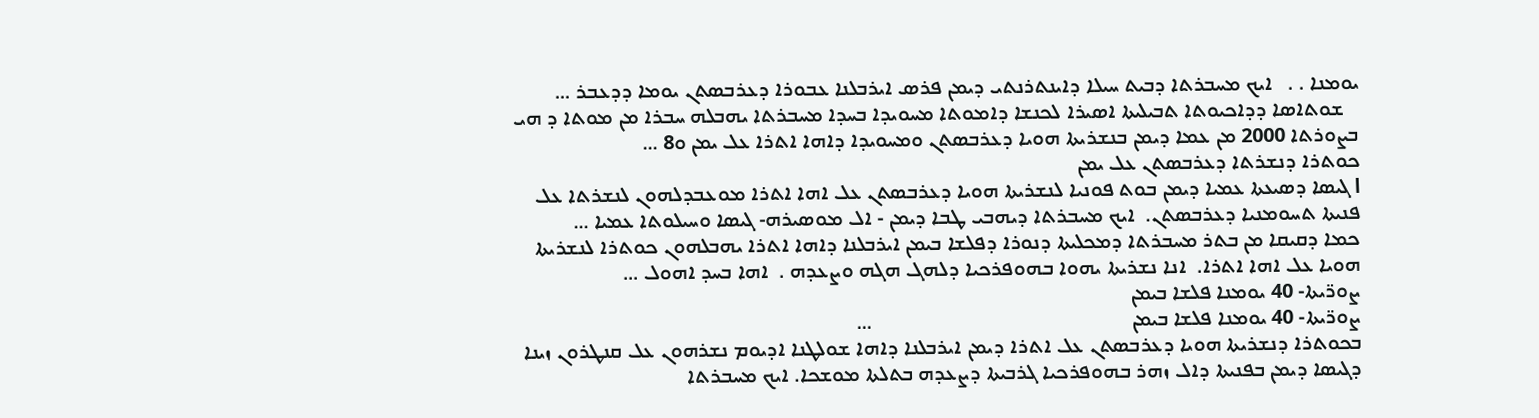ܝܘܡܢܐ . .   ܐܝܟ ܡܚܒܪܬܐ ܕܒܝܬ ܚܝܠܐ ܕܐܝܢܬܪܢܬܝ ܕܝܡܢ ܦܪܣ ܐܝܪܒܠܢܐ ܥܒܘܪܐ ܕܥܪܒܣܬܢ ܝܘܡܐ ܕܕܥܒܪ …
   ܫܘܬܐܣܐ ܕܕܐܟܝܘܬܐ ܬܒܝܠܝܬܐ ܐܣܝܪܐ ܠܟܢܫܐ ܕܐܡܘܬܐ ܡܚܘܝܕܐ ܒܚܕܐ ܡܚܒܪܬܐ ܝܗܒܠܗ ܚܒܪܐ ܡܢ ܡܘܬܐ ܕ ܗܝ ܒܨܘܪܬܐ 2000 ܡܢ ܥܡܐ ܕܝܡܢ ܒܢܫܪܝܬܐ ܗܘܝܐ ܕܥܪܒܣܬܢ ܘܡܚܘܝܕܐ ܕܐܗܐ ܐܬܪܐ ܥܠ ܝܡܢ ܘ8 …
ܟܘܬܪܐ ܕܢܫܪܬܐ ܕܥܪܒܣܬܢ ܥܠ ܝܡܢ
ا ܓܝܣܐ ܕܣܝܥܬܐ ܥܡܝܐ ܕܝܡܢ ܒܘܬ ܦܘܢܝܐ ܠܢܫܪܝܬܐ ܗܘܝܐ ܕܥܪܒܣܬܢ ܥܠ ܐܗܐ ܐܬܪܐ ܡܘܥܒܕܠܗܘܢ ܠܢܫܪܬܐ ܥܠ ܦܢܝܬܐ ܬܚܘܡܢܝܐ ܕܥܪܒܣܬܢ.  ܐܝܟ ܡܚܒܪܬܐ ܕܝܗܒܝ ܛܒܐ ܕܝܡܢ - ܐܠ ܡܘܣܝܪܗ- ܓܝܣܐ ܘܚܝܠܘܬܐ ܥܡܝܐ …
ܟܡܐ ܕܩܝܩܐ ܡܢ ܒܬܪ ܡܚܒܪܬܐ ܕܡܟܠܝܬܐ ܕܢܘܪܐ ܕܦܠܫܐ ܒܝܡܢ ܐܝܪܒܠܢܐ ܕܐܗܐ ܐܬܪܐ ܝܗܒܠܗܘܢ ܟܘܬܪܐ ܠܢܫܪܝܬܐ ܗܘܝܐ ܥܠ ܐܗܐ ܐܬܪܐ.  ܐܢܐ ܢܫܪܝܬܐ ܝܗܘܐ ܒܗܘܦܪܟܝܐ ܕܠܗܓ ܗܓܗ ܘܨܥܕܗ .  ܐܗܐ ܒܚܕ ܐܗܘܠ …
ܨܘܪ̈ܝܬܐ- 40 ܝܘܡܢܐ ܦܠܫܐ ܒܝܡܢ
ܨܘܪ̈ܝܬܐ- 40 ܝܘܡܢܐ ܦܠܫܐ ܒܝܡܢ                                                   …
ܒܟܘܬܪܐ ܕܢܫܪܝܬܐ ܗܘܝܐ ܕܥܪܒܣܬܢ ܥܠ ܐܬܪܐ ܕܝܡܢ ܐܝܪܒܠܢܐ ܕܐܗܐ ܫܘܠܛܢܐ ܐܕܝܘܡ ܢܫܪܗܘܢ ܥܠ ܩܢܛܪܘܢ ܙܝܢܐ ܕܓܝܣܐ ܕܝܡܢ ܒܦܢܝܬܐ ܕܐܠ ܙܗܪ ܒܗܘܦܪܟܝܐ ܓܪܒܝܬܐ ܕܨܥܕܗ ܒܬܠܬܐ ܡܘܫܟܐ. ܐܝܟ ܡܚܒܪܬܐ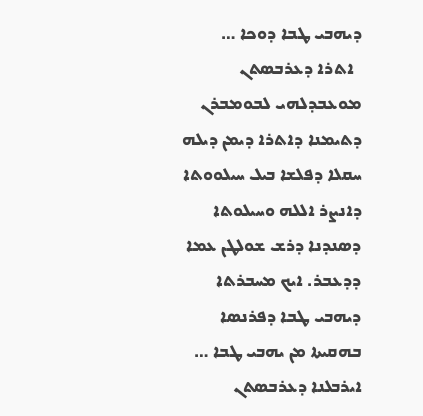ܕܝܗܒܝ ܛܒܐ ܕܘܟܐ …
  ܐܬܪܐ ܕܥܪܒܣܬܢ ܡܘܥܒܕܠܗܝ ܠܒܘܡܒܪܢ ܕܬܝܡܢܐ ܕܐܬܪܐ ܕܝܡܢ ܕܝܠܗ ܚܩܠܐ ܕܦܠܫܐ ܒܝܠ ܚܝܠܘܘܬܐ ܕܐܢܨܪ ܐܠܠܗ ܘܚܝܠܘܬܐ ܕܣܢܕܢܐ ܕܪܫ ܫܘܠܛܢ ܥܡܐ ܕܕܥܒܪ. ܐܝܟ ܡܚܒܪܬܐ ܕܝܗܒܝ ܛܒܐ ܕܦܪܢܣܐ ܒܗܩܝܬܐ ܡܢ ܝܗܒܝ ܛܒܐ …
ܐܝܪܒܠܢܐ ܕܥܪܒܣܬܢ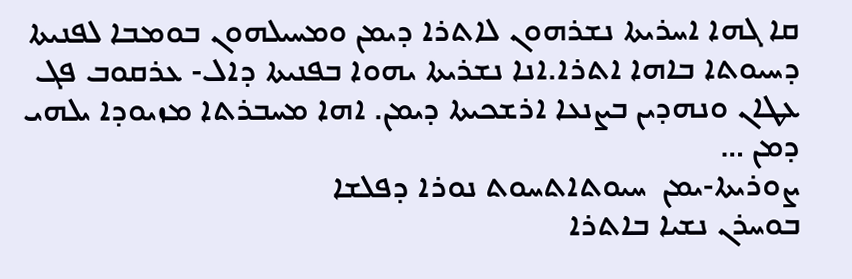ܩܐ ܓܗܐ ܐܚܪܝܬܐ ܢܫܪܗܘܢ ܠܐܬܪܐ ܕܝܡܢ ܘܡܚܝܠܗܘܢ ܒܘܡܒܐ ܠܦܢܝܬܐ ܕܚܝܘܬܐ ܒܐܗܐ ܐܬܪܐ.ܐܢܐ ܢܫܪܝܬܐ ܝܗܘܐ ܒܦܢܝܬܐ ܕܐܠ- ܥܪܩܘܒ ܦܓ ܥܛܐܢ ܘܢܗܕܝܢ ܒܨܢܥܐ ܐܪܫܟܝܬܐ ܕܝܡܢ. ܐܗܐ ܡܚܒܪܬܐ ܡܙܝܘܕܐ ܝܠܗܝ ܕܡܢ …
ܨܘܪܝܬܐ-ܝܡܢ  ܚܝܘܬܐܬܚܘܬ ܢܘܪܐ ܕܦܠܫܐ
ܒܘܚܪܢ ܢܫܝܐ ܒܐܬܪܐ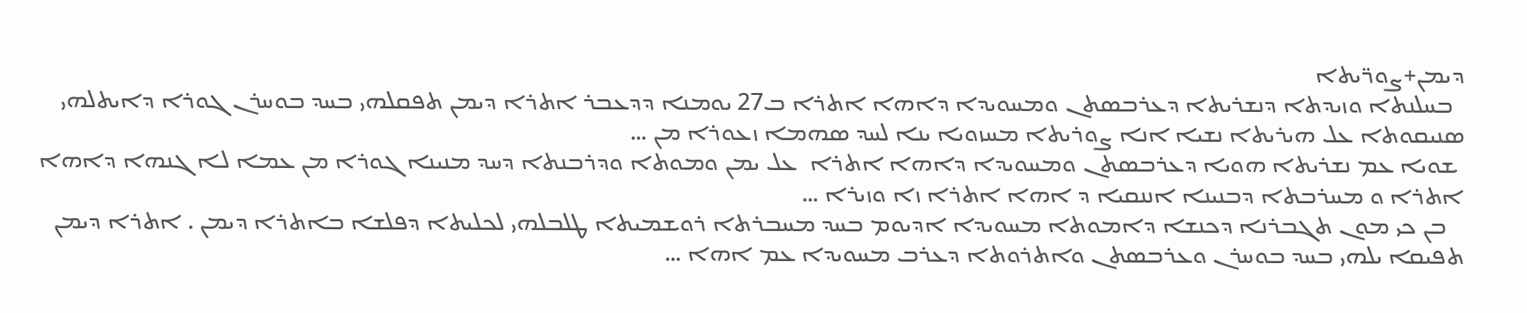ܕܝܡܢ+ܨܘܪ̈ܝܬܐ
  ܒܚܠܢܬܐ ܘܙܝܕܬܐ ܕܢܫܪܝܬܐ ܕܥܪܒܣܬܢ ܘܡܚܘܝܕܐ ܕܐܗܐ ܐܬܪܐ ܒ27 ܝܘܡܢܐ ܕܕܥܒܪ ܐܬܪܐ ܕܝܡܢ ܬܦܩܠܗܝ ܒܚܕ ܒܘܚܪܢ ܓܘܪܐ ܕܐܝܬܠܗܝ ܣܢܝܩܘܬܐ ܥܠ ܗܝܪܝܬܐ ܢܫܝܐ ܐܢܐ ܨܘܪܝܬܐ ܡܚܙܘܝܐ ܝܢܐ ܠܚܕ ܣܗܡܐ ܙܥܘܪܐ ܡܢ …
 ܫܘܝܐ ܥܡ ܢܫܪܝܬܐ ܗܘܝܐ ܕܥܪܒܣܬܢ ܘܡܚܘܝܕܐ ܕܐܗܐ ܐܬܪܐ  ܥܠ ܝܡܢ ܘܡܘܬܐ ܘܕܪܒܢܬܐ ܕܚܕ ܡܢܝܢܐ ܓܘܪܐ ܡܢ ܥܡܐ ܠܐ ܓܢܗܐ ܕܐܗܐ ܐܬܪܐ ܘ ܡܚܪܒܬܐ ܕܒܢܝܢܐ ܐܢܢܩܝܐ ܕ ܐܗܐ ܐܬܪܐ ܙܐ ܘܙܝܪܐ …
   ܒܢ ܟܝ ܡܘܢ ܬܓܒܪܢܐ ܕܟܢܫܐ ܕܐܡܘܬܐ ܡܚܘܝܕܐ ܐܕܝܘܡ ܒܚܕ ܡܚܒܪܬܐ ܪܘܫܡܝܬܐ ܛܠܒܠܗܝ ܠܟܠܝܬܐ ܕܦܠܫܐ ܒܐܬܪܐ ܕܝܡܢ . ܐܬܪܐ ܕܝܡܢ ܬܦܝܩܐ ܝܠܗܝ ܒܚܕ ܒܘܚܪܢ ܘܥܪܒܣܬܢ ܘܐܬܪܘܬܐ ܕܥܪܒ ܡܚܘܝܕܐ ܥܡ ܐܗܐ …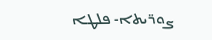ܨܘܪ̈ܝܬܐ- ܦܠܛܐ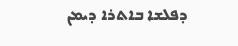ܕܦܠܫܐ ܒܐܬܪܐ ܕܝܡܢ